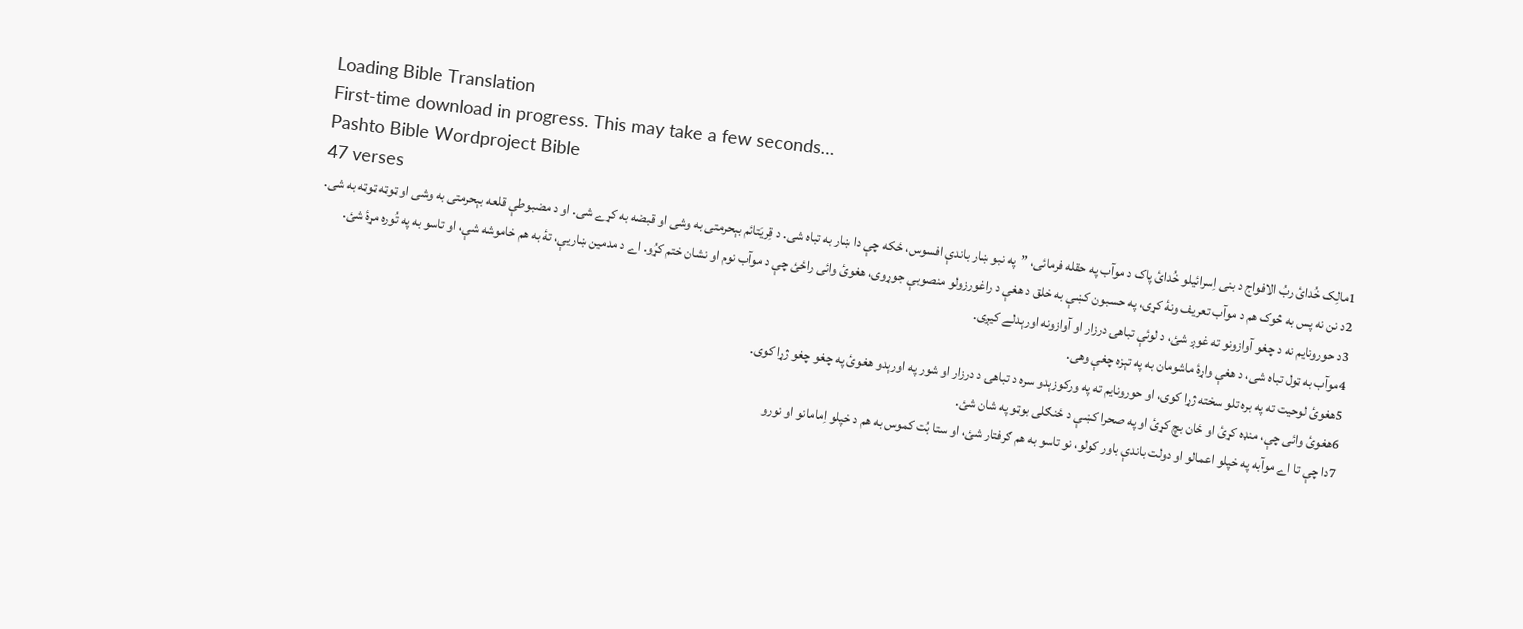Loading Bible Translation
First-time download in progress. This may take a few seconds…
Pashto Bible Wordproject Bible
47 verses
1مالِک خُدائ ربُ الافواج د بنى اِسرائيلو خُدائ پاک د موآب په حقله فرمائى، ”په نبو ښار باندې افسوس، ځکه چې دا ښار به تباه شى. د قِريَتائم بېحرمتى به وشى او قبضه به کړے شى. او د مضبوطې قلعه بېحرمتى به وشى او ټوټه ټوټه به شى.
2د نن نه پس به څوک هم د موآب تعريف ونۀ کړى، په حسبون کښې به خلق د هغې د راغورزولو منصوبې جوړوى، هغوئ وائى راځئ چې د موآب نوم او نشان ختم کړُو. اے د مدمين ښاريې، تۀ به هم خاموشه شې، او تاسو به په تُوره مړۀ شئ.
3د حورونايم نه د چغو آوازونو ته غوږ شئ، د لوئې تباهۍ درزار او آوازونه اورېدلے کيږى.
4موآب به ټول تباه شى، د هغې واړۀ ماشومان به په تېزه چغې وهى.
5هغوئ لوحيت ته په بره تلو سخته ژړا کوى، او حورونايم ته په ورکوزېدو سره د تباهۍ د درزار او شور په اورېدو هغوئ په چغو چغو ژړا کوى.
6هغوئ وائى چې، منډه کړئ او ځان بچ کړئ او په صحرا کښې د ځنګلى بوټو په شان شئ.
7دا چې تا اے موآبه په خپلو اعمالو او دولت باندې باور کولو، نو تاسو به هم ګرفتار شئ، او ستا بُت کموس به هم د خپلو اِمامانو او نورو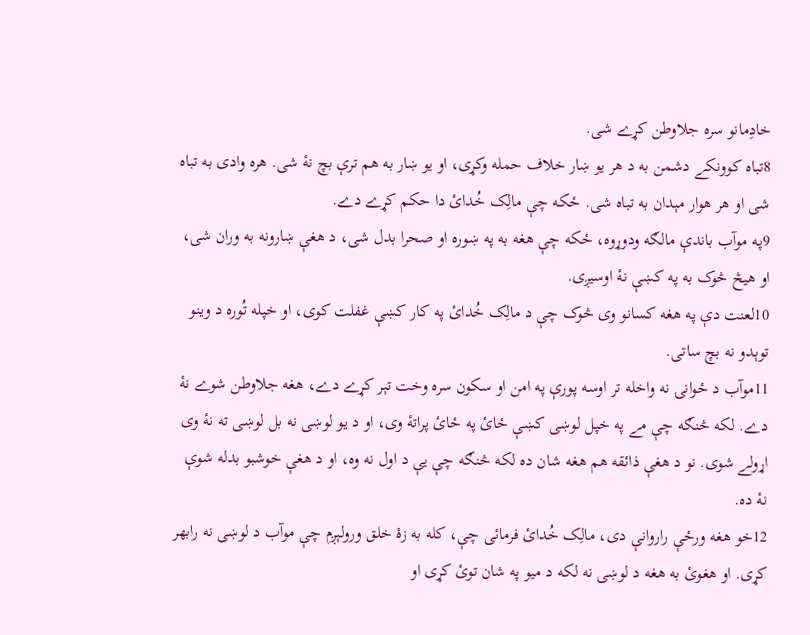خادِمانو سره جلاوطن کړے شى.
8تباه کوونکے دشمن به د هر يو ښار خلاف حمله وکړى، او يو ښار به هم ترې بچ نۀ شى. هره وادى به تباه شى او هر هوار مېدان به تباه شى. ځکه چې مالِک خُدائ دا حکم کړے دے.
9په موآب باندې مالګه ودوړوه، ځکه چې هغه به په ښوره او صحرا بدل شى، د هغې ښارونه به وران شى، او هيڅ څوک به په کښې نۀ اوسيږى.
10لعنت دې په هغه کسانو وى څوک چې د مالِک خُدائ په کار کښې غفلت کوى، او خپله تُوره د وينو توېدو نه بچ ساتى.
11موآب د ځوانۍ نه واخله تر اوسه پورې په امن او سکون سره وخت تېر کړے دے، هغه جلاوطن شوے نۀ دے. لکه څنګه چې مے په خپل لوښى کښې ځائ په ځائ پراتۀ وى، او د يو لوښى نه بل لوښى ته نۀ وى اړولے شوى. نو د هغې ذائقه هم هغه شان ده لکه څنګه چې يې د اول نه وه، او د هغې خوشبو بدله شوې نۀ ده.
12خو هغه ورځې راروانې دى، مالِک خُدائ فرمائى چې، کله به زۀ خلق ورولېږم چې موآب د لوښى نه رابهر کړى. او هغوئ به هغه د لوښى نه لکه د ميو په شان توئ کړى او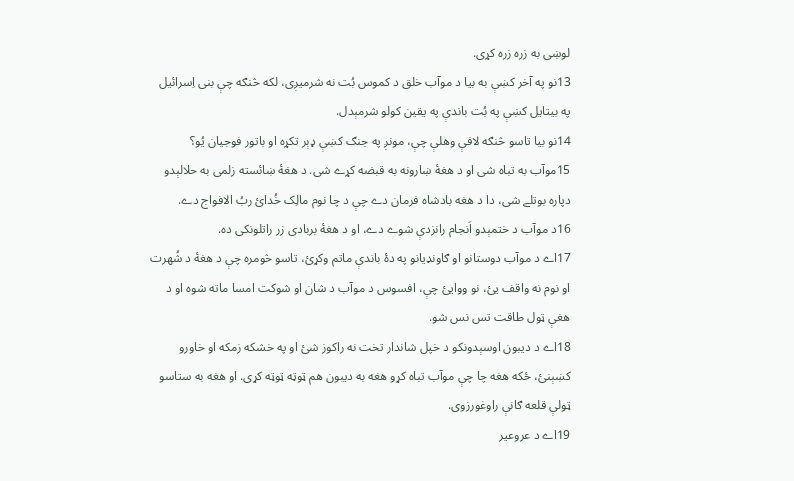لوښى به زره زره کړى.
13نو په آخر کښې به بيا د موآب خلق د کموس بُت نه شرميږى، لکه څنګه چې بنى اِسرائيل په بيتايل کښې په بُت باندې په يقين کولو شرمېدل.
14نو بيا تاسو څنګه لافې وهلې چې، مونږ په جنګ کښې ډېر تکړه او باتور فوجيان يُو؟
15موآب به تباه شى او د هغۀ ښارونه به قبضه کړے شى. د هغۀ ښائسته زلمى به حلالېدو دپاره بوتلے شى، دا د هغه بادشاه فرمان دے چې د چا نوم مالِک خُدائ ربُ الافواج دے.
16د موآب د ختمېدو اَنجام رانزدې شوے دے، او د هغۀ بربادى زر راتلونکى ده.
17اے د موآب دوستانو او ګاونډيانو په دۀ باندې ماتم وکړئ، تاسو څومره چې د هغۀ د شُهرت او نوم نه واقف يئ، نو ووايئ چې، افسوس د موآب د شان او شوکت امسا ماته شوه او د هغې ټول طاقت تس نس شو.
18اے د ديبون اوسېدونکو د خپل شاندار تخت نه راکوز شئ او په خشکه زمکه او خاورو کښېنئ، ځکه هغه چا چې موآب تباه کړو هغه به ديبون هم ټوټه ټوټه کړى. او هغه به ستاسو ټولې قلعه ګانې راوغورزوى.
19اے د عروعير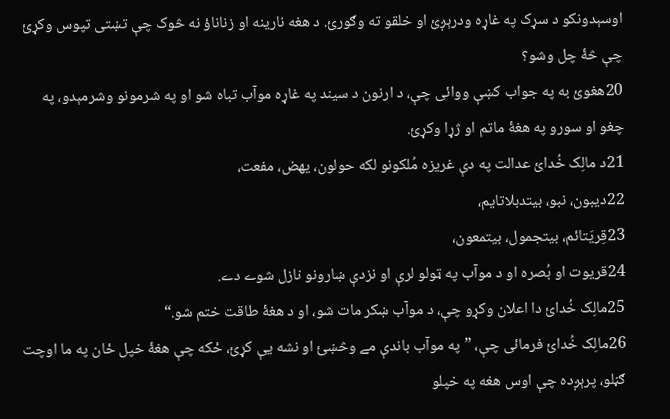اوسېدونکو د سړک په غاړه ودرېږئ او خلقو ته وګورئ. د هغه نارينه او زناناؤ نه څوک چې تښتى تپوس وکړئ چې څۀ چل وشو؟
20هغوئ به په جواب کښې ووائى چې، د ارنون د سيند په غاړه موآب تباه شو او په شرمونو وشرمېدو، په چغو او سورو په هغۀ ماتم او ژړا وکړئ.
21د مالِک خُدائ عدالت په دې غريزه مُلکونو لکه حولون، يهض، مفعت،
22ديبون، نبو، بيتدبلاتايم،
23قِريَتائم، بيتجمول، بيتمعون،
24قريوت او بُصره او د موآب په ټولو لرې او نزدې ښارونو نازل شوے دے.
25مالِک خُدائ دا اعلان وکړو چې، د موآب ښکر مات شو، او د هغۀ طاقت ختم شو.“
26مالِک خُدائ فرمائى چې، ”په موآب باندې مے وڅښئ او نشه يې کړئ، ځکه چې هغۀ خپل ځان په ما اوچت ګڼلو، پرېږده چې اوس هغه په خپلو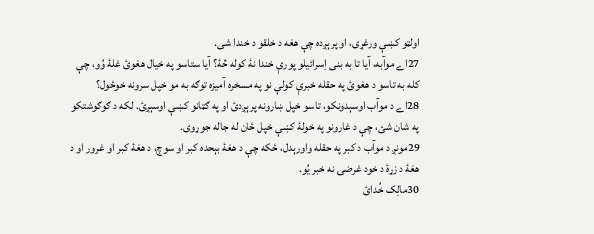اولټو کښې ورغړى، او پرېږده چې هغه د خلقو د خندا شى.
27اے موآبه، آيا تا به بنى اِسرائيلو پورې خندا نۀ کوله څۀ؟ آيا ستاسو په خيال هغوئ غلۀ وُو، چې کله به تاسو د هغوئ په حقله خبرې کولې نو په مسخره آميزه توګه به مو خپل سرونه خوځول؟
28اے د موآب اوسېدونکو، تاسو خپل ښارونه پرېږدئ او په ګټانو کښې اوسېږئ. لکه د ګوګوشتکو په شان شئ، چې د غارونو په خولۀ کښې خپل ځان له جاله جوړوى.
29مونږ د موآب د کبر په حقله واورېدل، ځکه چې د هغۀ بېحده کبر او سوچ، د هغۀ کبر او غرور او د هغۀ د زړۀ د خود غرضۍ نه خبر يُو.
30مالِک خُدائ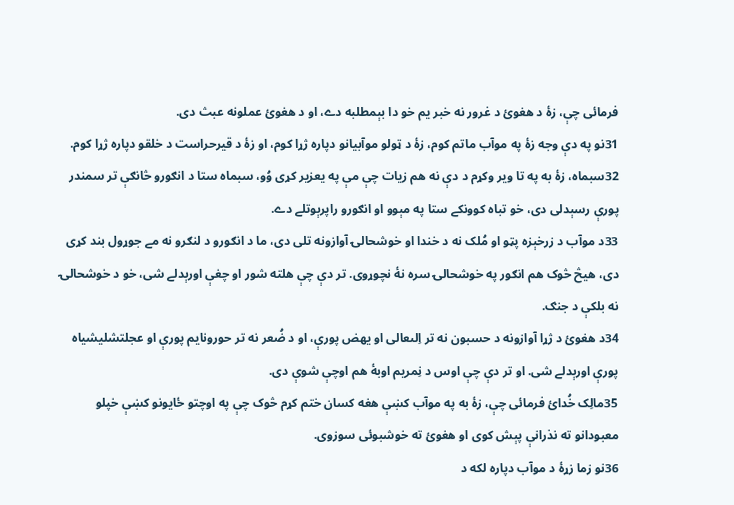فرمائى چې، زۀ د هغوئ د غرور نه خبر يم خو دا بېمطلبه دے، او د هغوئ عملونه عبث دى.
31نو په دې وجه زۀ په موآب ماتم کوم، زۀ د ټولو موآبيانو دپاره ژړا کوم، او زۀ د قيرحراست د خلقو دپاره ژړا کوم.
32سبماه، زۀ به په تا وير وکړم د دې نه هم زيات چې مې په يعزير کړى وُو، سبماه ستا د انګورو څانګې تر سمندر پورې رسېدلى دى، خو تباه کوونکے ستا په مېوو او انګورو راپرېوتلے دے.
33د موآب د زرخېزه پټو او مُلک نه د خندا او خوشحالۍ آوازونه تلى دى، ما د انګورو د لنګرو نه مے جوړول بند کړى دى، هيڅ څوک هم انګور په خوشحالۍ سره نۀ نچوړوى. تر دې چې هلته شور او چغې اورېدلے شى، خو د خوشحالۍ نه بلکې د جنګ.
34د هغوئ د ژړا آوازونه د حسبون نه تر اِلىعالى او يهض پورې، او د ضُعر نه تر حورونايم پورې او عجلتشليشياه پورې اورېدلے شى. او تر دې چې اوس د نِمريم اوبۀ هم اوچې شوې دى.
35مالِک خُدائ فرمائى چې، زۀ به په موآب کښې هغه کسان ختم کړم څوک چې په اوچتو ځايونو کښې خپلو معبودانو ته نذرانې پېش کوى او هغوئ ته خوشبوئى سوزوى.
36نو زما زړۀ د موآب دپاره لکه د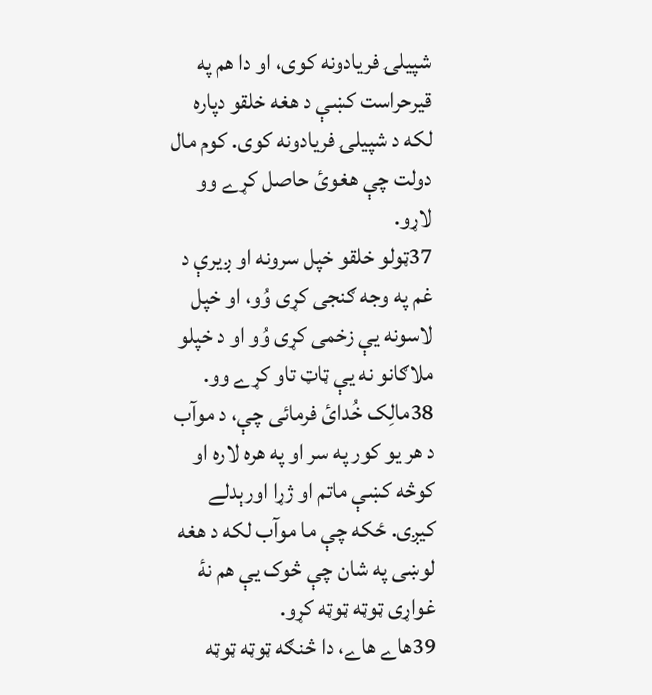شپيلۍ فريادونه کوى، او دا هم په قيرحراست کښې د هغه خلقو دپاره لکه د شپيلۍ فريادونه کوى. کوم مال دولت چې هغوئ حاصل کړے وو لاړو.
37ټولو خلقو خپل سرونه او ږيرې د غم په وجه ګنجى کړى وُو، او خپل لاسونه يې زخمى کړى وُو او د خپلو ملاګانو نه يې ټاټ تاو کړے وو.
38مالِک خُدائ فرمائى چې، د موآب د هر يو کور په سر او په هره لاره او کوڅه کښې ماتم او ژړا اورېدلے کيږى. ځکه چې ما موآب لکه د هغه لوښى په شان چې څوک يې هم نۀ غواړى ټوټه ټوټه کړو.
39هاے هاے، دا څنګه ټوټه ټوټه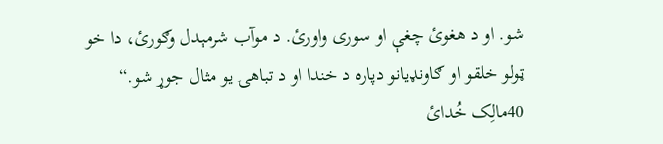شو. او د هغوئ چغې او سورى واورئ. د موآب شرمېدل وګورئ، دا خو ټولو خلقو او ګاونډيانو دپاره د خندا او د تباهۍ يو مثال جوړ شو.“
40مالِک خُدائ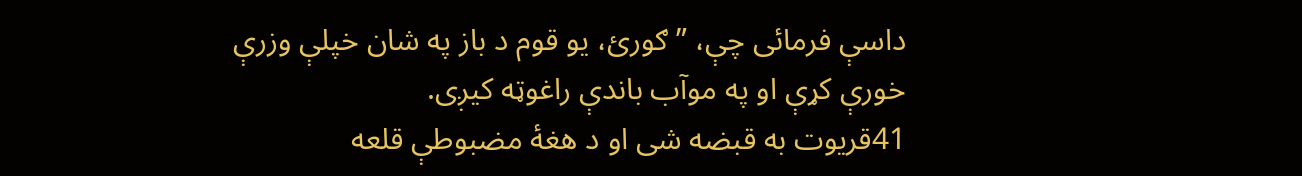داسې فرمائى چې، ”ګورئ، يو قوم د باز په شان خپلې وزرې خورې کړې او په موآب باندې راغوټه کيږى.
41قريوت به قبضه شى او د هغۀ مضبوطې قلعه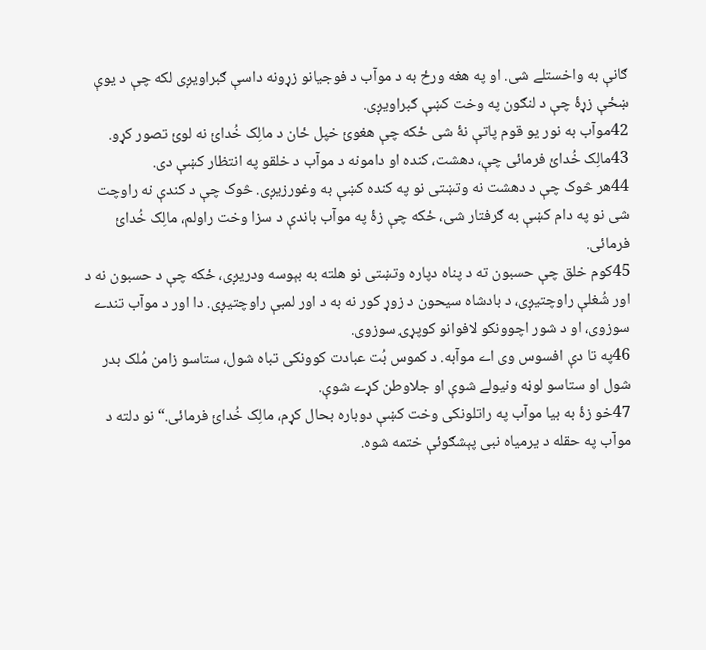ګانې به واخستلے شى. او په هغه ورځ به د موآب د فوجيانو زړونه داسې ګبراويږى لکه چې د يوې ښځې زړۀ چې د لنګون په وخت کښې ګبراويږى.
42موآب به نور يو قوم پاتې نۀ شى ځکه چې هغوئ خپل ځان د مالِک خُدائ نه لوئ تصور کړو.
43مالِک خُدائ فرمائى چې، دهشت، کنده او دامونه د موآب د خلقو په انتظار کښې دى.
44هر څوک چې د دهشت نه وتښتى نو په کنده کښې به وغورزيږى. څوک چې د کندې نه راوچت شى نو په دام کښې به ګرفتار شى، ځکه چې زۀ په موآب باندې د سزا وخت راولم، مالِک خُدائ فرمائى.
45کوم خلق چې حسبون ته د پناه دپاره وتښتى نو هلته به بېوسه ودريږى، ځکه چې د حسبون نه د اور شُغلې راوچتيږى، د بادشاه سيحون د زوړ کور نه به د اور لمبې راوچتيږى. دا اور د موآب تندے سوزوى، او د شور اچوونکو لافوانو کوپړۍ سوزوى.
46په تا دې افسوس وى اے موآبه. د کموس بُت عبادت کوونکى تباه شول، ستاسو زامن مُلک بدر شول او ستاسو لوڼه ونيولے شوې او جلاوطن کړے شوې.
47خو زۀ به بيا موآب په راتلونکى وخت کښې دوباره بحال کړم، مالِک خُدائ فرمائى.“ نو دلته د موآب په حقله د يرمياه نبى پېشګوئې ختمه شوه.